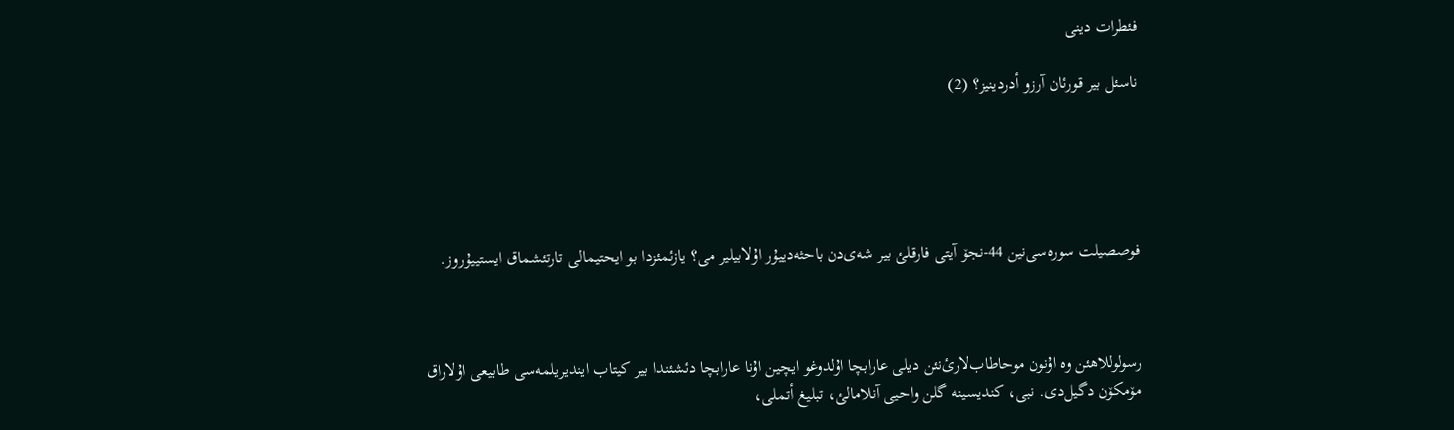فئطرات دینی

ناسئل بیر قورئان آرزو أدردینیز؟ (2)





فوصصیلت سورەسی‌نین 44-نجۆ آیتی فارقلئ بیر شەی‌دن باحثەدییۇر اۇلابیلیر می؟ یازئمئزدا بو ایحتیمالی تارتئشماق ایستییۇروز.



رسولوللاهئن وە اۇنون موحاطاب‌لارئ‌نئن دیلی عارابچا اۇلدوغو ایچین اۇنا عارابچا دئشئندا بیر کیتاب ایندیریلمەسی طابیعی اۇلاراق مۆمکۆن دگیل‌دی. نبی، کندیسینە گلن واحیی آنلامالئ، تبلیغ أتملی،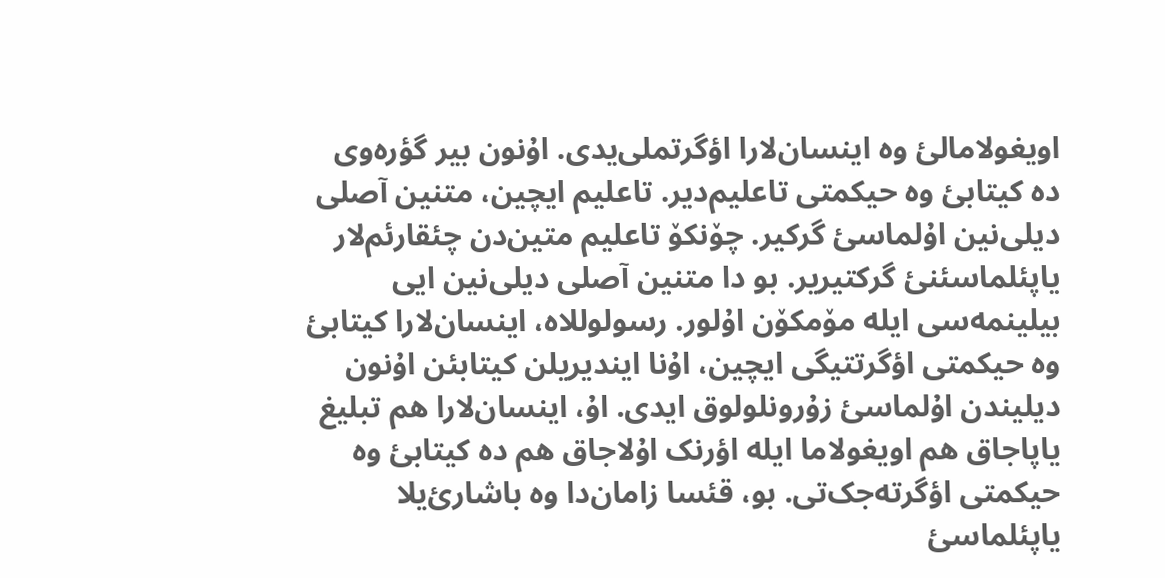اویغولامالئ وە اینسان‌لارا اؤگرتملی‌یدی. اۇنون بیر گؤرەوی دە کیتابئ وە حیکمتی تاعلیم‌دیر. تاعلیم ایچین، متنین آصلی دیلی‌نین اۇلماسئ گرکیر. چۆنکۆ تاعلیم متین‌دن چئقارئم‌لار یاپئلماسئنئ گرکتیریر. بو دا متنین آصلی دیلی‌نین ایی بیلینمەسی ایلە مۆمکۆن اۇلور. رسولوللاە، اینسان‌لارا کیتابئ وە حیکمتی اؤگرتتیگی ایچین، اۇنا ایندیریلن کیتابئن اۇنون دیلیندن اۇلماسئ زۇرونلولوق ایدی. اۇ، اینسان‌لارا هم تبلیغ یاپاجاق هم اویغولاما ایلە اؤرنک اۇلاجاق هم دە کیتابئ وە حیکمتی اؤگرتەجک‌تی. بو، قئسا زامان‌دا وە باشارئ‌یلا یاپئلماسئ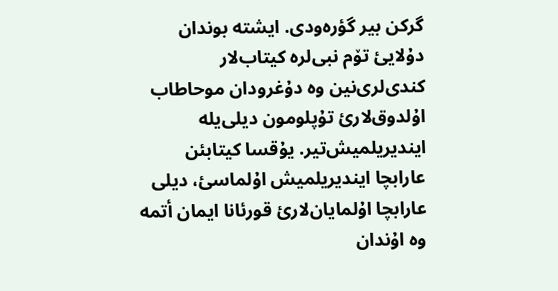گرکن بیر گؤرەودی. ایشتە بوندان دۇلایئ تۆم نبی‌لرە کیتاب‌لار کندی‌لری‌نین وە دۇغرودان موحاطاب اۇلدوق‌لارئ تۇپلومون دیلی‌یلە ایندیریلمیش‌تیر. یۇقسا کیتابئن عارابچا ایندیریلمیش اۇلماسئ، دیلی عارابچا اۇلمایان‌لارئ قورئانا ایمان أتمە وە اۇندان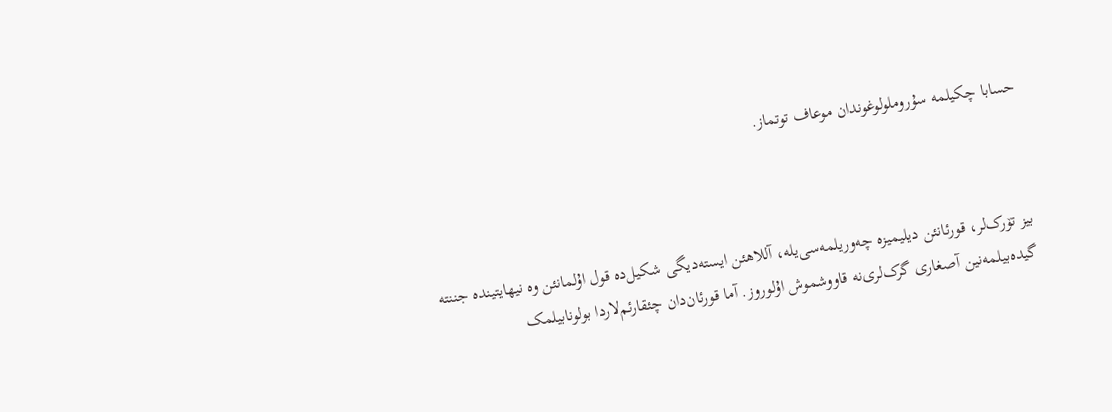حسابا چکیلمە سۇروملولوغوندان موعاف توتماز.



بیز تۆرک‌لر، قورئانئن دیلیمیزە چەوریلمەسی‌یلە، آللاهئن ایستەدیگی شکیل‌دە قول اۇلمانئن وە نیهایتیندە جننتە گیدەبیلمەنین آصغاری گرک‌لری‌نە قاووشموش اۇلوروز. آما قورئان‌دان چئقارئم‌لاردا بولونابیلمک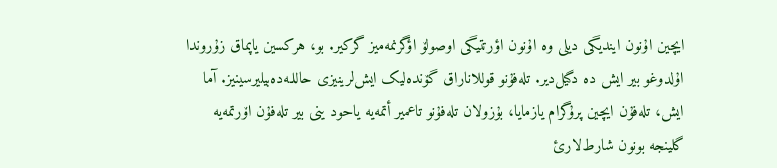ایچین اۇنون ایندیگی دیلی وە اۇنون اؤرتتیگی اوصولۆ اؤگرنمەمیز گرکیر. بو، هرکسین یاپماق زۇروندا اۇلدوغو بیر ایش دە دگیل‌دیر. تلەفۇنو قوللاناراق گۆندەلیک ایش‌لرینیزی حاللـەدەبیلیرسینیز. آما ایش، تلەفۇن ایچین پرۇگرام یازمایا، بۇزولان تلەفۇنو تاعمیر أتمەیە یاحود ینی بیر تلەفۇن اۆرتمەیە گلینجە بونون شارط‌لارئ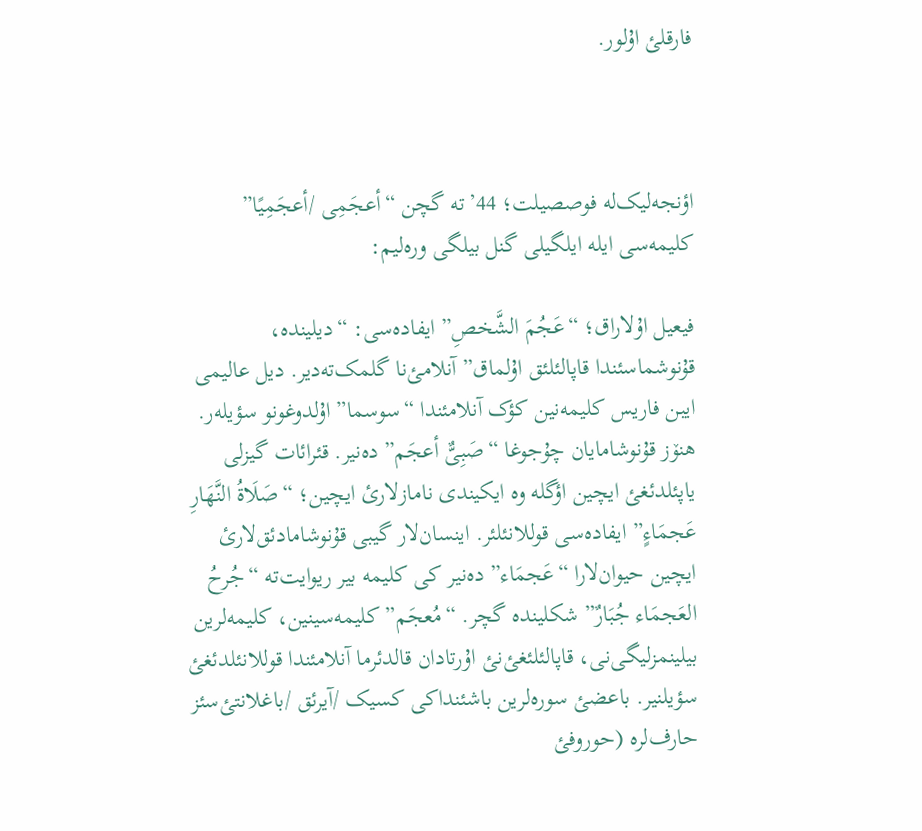فارقلئ اۇلور.



اؤنجەلیک‌لە فوصصیلت؛ 44’تە گچن “أعجَمِی /أعجَمِیًا” کلیمەسی ایلە ایلگیلی گنل بیلگی ورەلیم:

فیعیل اۇلاراق؛ “عَجُمَ الشَّخصِ” ایفادەسی: “دیلیندە، قۇنوشماسئندا قاپالئلئق اۇلماق” آنلامئ‌نا گلمک‌تەدیر. دیل عالیمی ایبن فاریس کلیمەنین کؤک آنلامئندا “سوسما” اۇلدوغونو سؤیلەر. هنۆز قۇنوشامایان چۇجوغا “صَبِیٌّ أعجَم” دەنیر. قئرائات گیزلی یاپئلدئغئ ایچین اؤگلە وە ایکیندی نامازلارئ ایچین؛ “صَلَاةُ النَّهَارِ عَجمَاءٍ” ایفادەسی قوللانئلئر. اینسان‌لار گیبی قۇنوشامادئق‌لارئ ایچین حیوان‌لارا “عَجمَاء” دەنیر کی کلیمە بیر ریوایت‌تە “جُرحُ العَجمَاء جُبَارٌ” شکلیندە گچر. “مُعجَم” کلیمەسینین، کلیمەلرین بیلینمزلیگی‌نی، قاپالئلئغئ‌نئ اۇرتادان قالدئرما آنلامئندا قوللانئلدئغئ سؤیلنیر. باعضئ سورەلرین باشئنداکی کسیک /آیرئق /باغلانتئ‌سئز حارف‌لرە (حوروفئ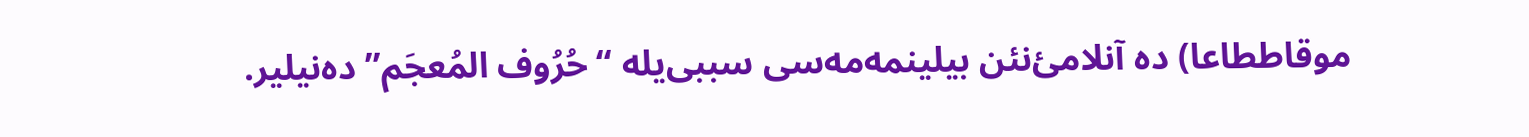موقاططاعا) دە آنلامئ‌نئن بیلینمەمەسی سببی‌یلە “حُرُوف المُعجَم” دەنیلیر.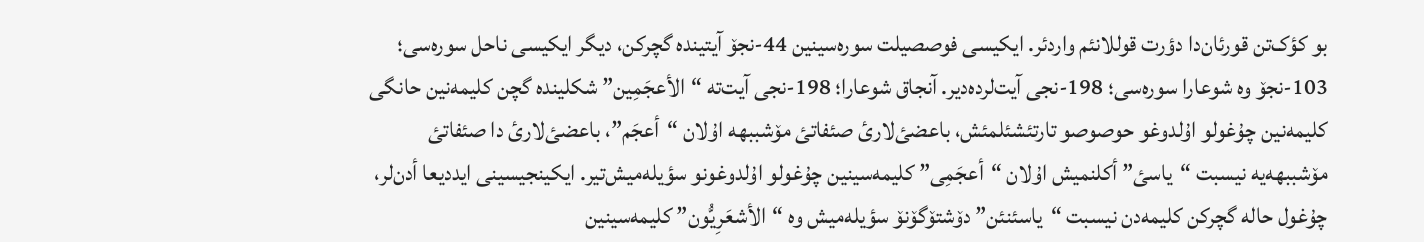بو کؤک‌تن قورئان‌دا دؤرت قوللانئم واردئر. ایکیسی فوصصیلت سورەسینین 44-نجۆ آیتیندە گچرکن، دیگر ایکیسی ناحل سورەسی؛ 103-نجۆ وە شوعارا سورەسی؛ 198-نجی آیت‌لردەدیر. آنجاق شوعارا؛ 198-نجی آیت‌تە “الأعجَمِین” شکلیندە گچن کلیمەنین حانگی کلیمەنین چۇغولو اۇلدوغو حوصوصو تارتئشئلمئش، باعضئ‌لارئ صئفاتئ مۆشببهە اۇلان “أعجَم”، باعضئ‌لارئ دا صئفاتئ مۆشببهەیە نیسبت “یاسئ” أکلنمیش اۇلان “أعجَمِی” کلیمەسینین چۇغولو اۇلدوغونو سؤیلەمیش‌تیر. ایکینجیسینی ایددیعا أدن‌لر، چۇغول حالە گچرکن کلیمەدن نیسبت “یاسئنئن” دۆشتۆگۆنۆ سؤیلەمیش وە “الأشعَرِیُّون” کلیمەسینین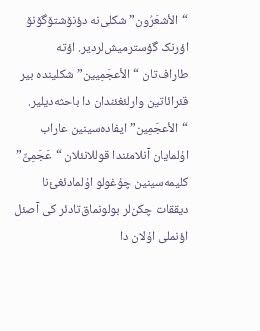“الأشعَرُون” شکلی‌نە دؤنۆشتۆگۆنۆ اؤرنک گؤسترمیش‌لردیر. اؤتە طاراف‌تان “الأعجَمِیین” شکلیندە بیر قئرائاتین وارلئغئندان دا باحثەدیلیر. “الأعجَمِین” ایفادەسینین عاراب اۇلمایان آنلامئندا قوللانئلان “عَجَمِیٌّ” کلیمەسینین چۇغولو اۇلمادئغئ‌نا دیققات چکن‌لر بولونماق‌تادئر کی آصئل اؤنملی اۇلان دا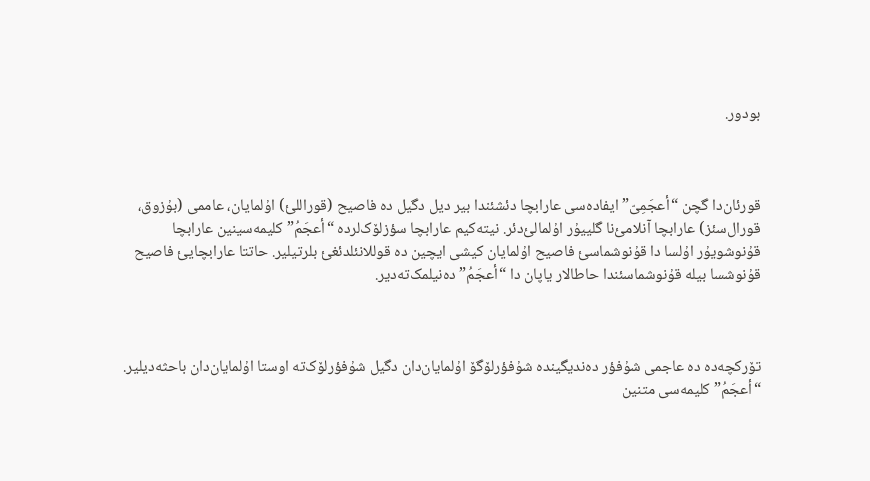بودور.



قورئان‌دا گچن “أعجَمِیّ” ایفادەسی عارابچا دئشئندا بیر دیل دگیل دە فاصیح (قوراللئ) اۇلمایان، عاممی (بۇزوق، قورال‌سئز) عارابچا آنلامئ‌نا گلییۇر اۇلمالئ‌دئر. نیتەکیم عارابچا سؤزلۆک‌لردە “أعجَمُ” کلیمەسینین عارابچا قۇنوشویۇر اۇلسا دا قۇنوشماسئ فاصیح اۇلمایان کیشی ایچین دە قوللانئلدئغئ بلرتیلیر. حاتتا عارابچایئ فاصیح قۇنوشسا بیلە قۇنوشماسئندا حاطالار یاپان دا “أعجَمُ” دەنیلمک‌تەدیر.



تۆرکچەدە دە عاجمی شۇفؤر دەندیگیندە شۇفؤرلۆگۆ اۇلمایان‌دان دگیل شۇفؤرلۆک‌تە اوستا اۇلمایان‌دان باحثەدیلیر. “أعجَمُ” کلیمەسی متنین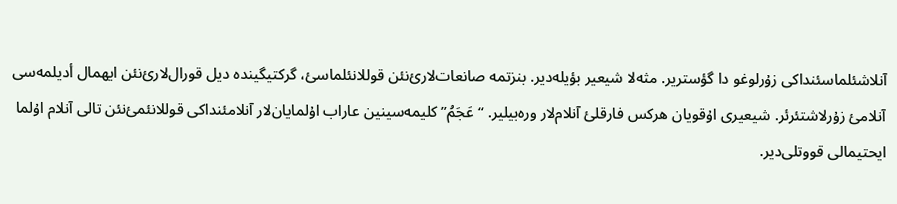آنلاشئلماسئنداکی زۇرلوغو دا گؤستریر. مثەلا شیعیر بؤیلەدیر. بنزتمە صانعات‌لارئ‌نئن قوللانئلماسئ، گرکتیگیندە دیل قورال‌لارئ‌نئن ایهمال أدیلمەسی آنلامئ زۇرلاشتئرئر. شیعیری اۇقویان هرکس فارقلئ آنلام‌لار ورەبیلیر. “عَجَمُ” کلیمەسینین عاراب اۇلمایان‌لار آنلامئنداکی قوللانئمئ‌نئن تالی آنلام اۇلما ایحتیمالی قووتلی‌دیر.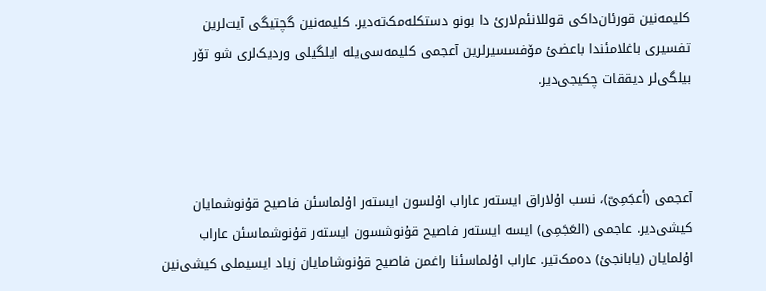کلیمەنین قورئان‌داکی قوللانئم‌لارئ دا بونو دستکلەمک‌تەدیر. کلیمەنین گچتیگی آیت‌لرین تفسیری باغلامئندا باعضئ مۆفسسیرلرین آعجمی کلیمەسی‌یلە ایلگیلی وردیک‌لری شو تۆر بیلگی‌لر دیققات چکیجی‌دیر.



آعجمی (أعجَمِیّ)، نسب اۇلاراق ایستەر عاراب اۇلسون ایستەر اۇلماسئن فاصیح قۇنوشمایان کیشی‌دیر. عاجمی (العَجَمِی) ایسە ایستەر فاصیح قۇنوشسون ایستەر قۇنوشماسئن عاراب اۇلمایان (یابانجئ) دەمک‌تیر. عاراب اۇلماسئنا راغمن فاصیح قۇنوشامایان زیاد ایسیملی کیشی‌نین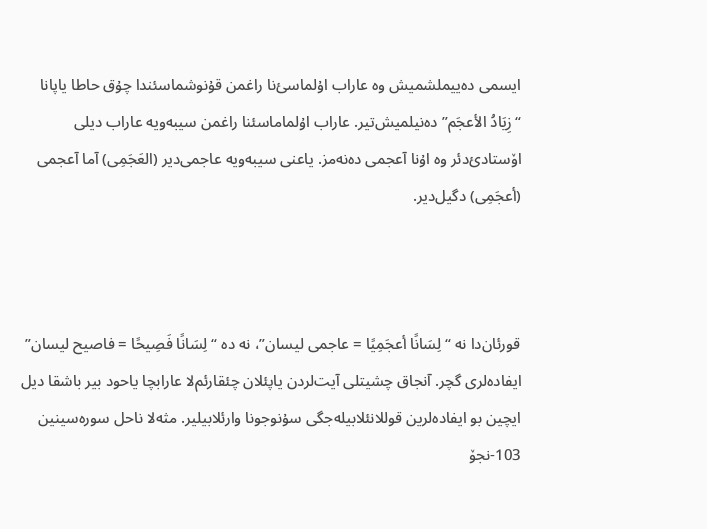ایسمی دەییملشمیش وە عاراب اۇلماسئ‌نا راغمن قۇنوشماسئندا چۇق حاطا یاپانا “زِیَادُ الأعجَم” دەنیلمیش‌تیر. عاراب اۇلماماسئنا راغمن سیبەویە عاراب دیلی اۆستادئ‌دئر وە اۇنا آعجمی دەنەمز. یاعنی سیبەویە عاجمی‌دیر (العَجَمِی) آما آعجمی (أعجَمِی) دگیل‌دیر.



قورئان‌دا نە “لِسَانًا أعجَمِیًا = عاجمی لیسان”، نە دە “لِسَانًا فَصِیحًا = فاصیح لیسان” ایفادەلری گچر. آنجاق چشیتلی آیت‌لردن یاپئلان چئقارئم‌لا عارابچا یاحود بیر باشقا دیل ایچین بو ایفادەلرین قوللانئلابیلەجگی سۇنوجونا وارئلابیلیر. مثەلا ناحل سورەسینین 103-نجۆ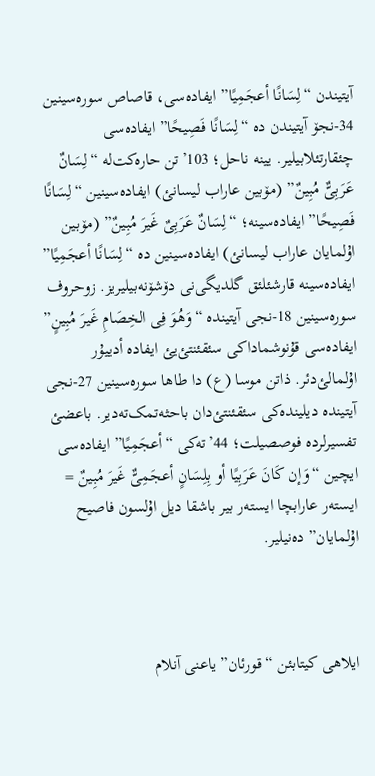آیتیندن “لِسَانًا أعجَمِیًا” ایفادەسی، قاصاص سورەسینین 34-نجۆ آیتیندن دە “لِسَانًا فَصِیحًا” ایفادەسی چئقارتئلابیلیر. یینە ناحل؛ 103’تن حارەکت‌لە “لِسَانٌ عَرَبِیٌّ مُبِینٌ” (مۆبین عاراب لیسانئ) ایفادەسینین “لِسَانًا فَصِیحًا” ایفادەسینە؛ “لِسَانٌ عَرَبِیٌ غَیرَ مُبِینٌ” (مۆبین اۇلمایان عاراب لیسانئ) ایفادەسینین دە “لِسَانًا أعجَمِیًا” ایفادەسینە قارشئلئق گلدیگی‌نی دۆشۆنەبیلیریز. زوحروف سورەسینین 18-نجی آیتیندە “وَهُوَ فِی الخِصَامِ غَیرَ مُبِینٍ” ایفادەسی قۇنوشماداکی سئقئنتئ‌یئ ایفادە أدییۇر اۇلمالئ‌دئر. ذاتن موسا (ع) دا طاها سورەسینین 27-نجی آیتیندە دیلیندەکی سئقئنتئ‌دان باحثەتمک‌تەدیر. باعضئ تفسیرلردە فوصصیلت؛ 44’تەکی “أعجَمِیًا” ایفادەسی ایچین “وَإن کَانَ عَرَبِیًا أو بِلِسَانٍ أعجَمِیٌّ غَیرَ مُبِینٌ = ایستەر عارابچا ایستەر بیر باشقا دیل اۇلسون فاصیح اۇلمایان” دەنیلیر.



ایلاهی کیتابئن “قورئان” یاعنی آنلام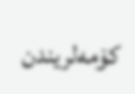کۆمەلریندن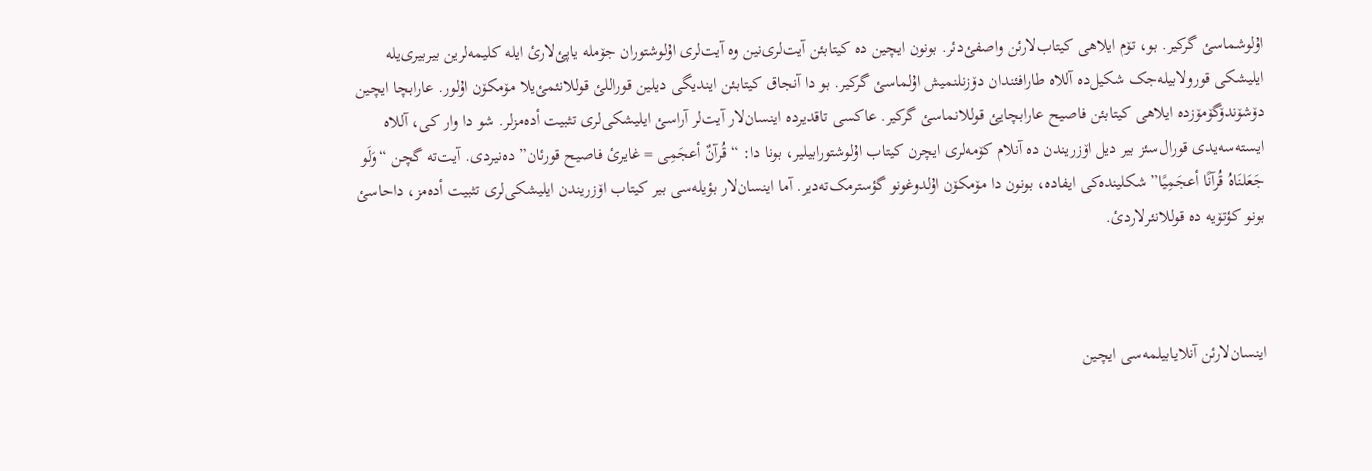اۇلوشماسئ گرکیر. بو، تۆم ایلاهی کیتاب‌لارئن واصفئ‌دئر. بونون ایچین دە کیتابئن آیت‌لری‌نین وە آیت‌لری اۇلوشتوران جۆملە یاپئ‌لارئ ایلە کلیمەلرین بیربیری‌یلە ایلیشکی قورولابیلەجک شکیل‌دە آللاە طارافئندان دۆزنلنمیش اۇلماسئ گرکیر. بو دا آنجاق کیتابئن ایندیگی دیلین قوراللئ قوللانئمئ‌یلا مۆمکۆن اۇلور. عارابچا ایچین دۆشۆندۆگۆمۆزدە ایلاهی کیتابئن فاصیح عارابچایئ قوللانماسئ گرکیر. عاکسی تاقدیردە اینسان‌لار آیت‌لر آراسئ ایلیشکی‌لری تثبیت أدەمزلر. شو دا وار کی، آللاە ایستەسەیدی قورال‌سئز بیر دیل اۆزریندن دە آنلام کۆمەلری ایچرن کیتاب اۇلوشتورابیلیر، بونا دا: “قُرآنٌ أعجَمِی = غایرئ فاصیح قورئان” دەنیردی. آیت‌تە گچن “وَلَو جَعَلنَاەُ قُرآنًا أعجَمِیًا” شکلیندەکی ایفادە، بونون دا مۆمکۆن اۇلدوغونو گؤسترمک‌تەدیر. آما اینسان‌لار بؤیلەسی بیر کیتاب اۆزریندن ایلیشکی‌لری تثبیت أدەمز، داحاسئ بونو کؤتۆیە دە قوللانئرلاردئ.



اینسان‌لارئن آنلایابیلمەسی ایچین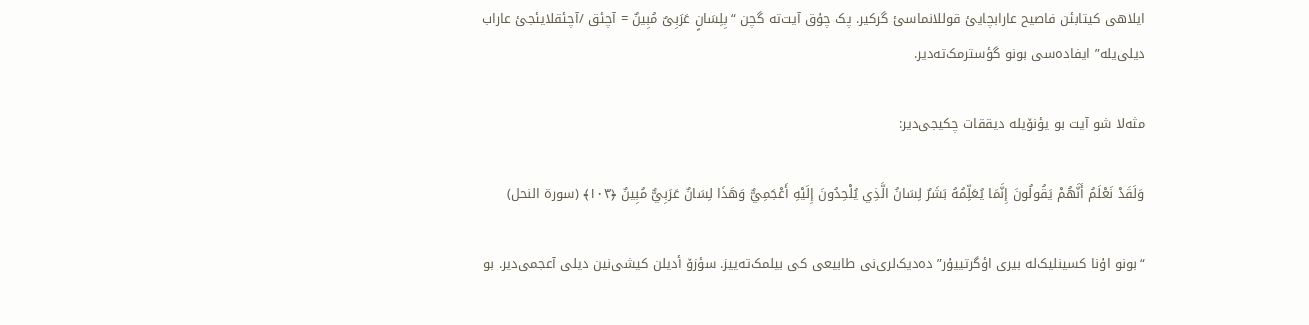ایلاهی کیتابئن فاصیح عارابچایئ قوللانماسئ گرکیر. پک چۇق آیت‌تە گچن “بِلِسَانٍ عَرَبِیٌ مُبِینٌ = آچئق /آچئقلایئجئ عاراب دیلی‌یلە” ایفادەسی بونو گؤسترمک‌تەدیر.

مثەلا شو آیت بو یؤنۆیلە دیققات چکیجی‌دیر:

وَلَقَدْ نَعْلَمُ أَنَّهُمْ يَقُولُونَ إِنَّمَا يُعَلِّمُهُ بَشَرٌ لِسَانُ الَّذِي يُلْحِدُونَ إِلَيْهِ أَعْجَمِيٌّ وَهَذَا لِسَانٌ عَرَبِيٌّ مُبِينٌ ﴿۱۰۳﴾ (سورة النحل)

“بونو اۇنا کسینلیک‌لە بیری اؤگرتییۇر” دەدیک‌لری‌نی طابیعی کی بیلمک‌تەییز. سؤزۆ أدیلن کیشی‌نین دیلی آعجمی‌دیر. بو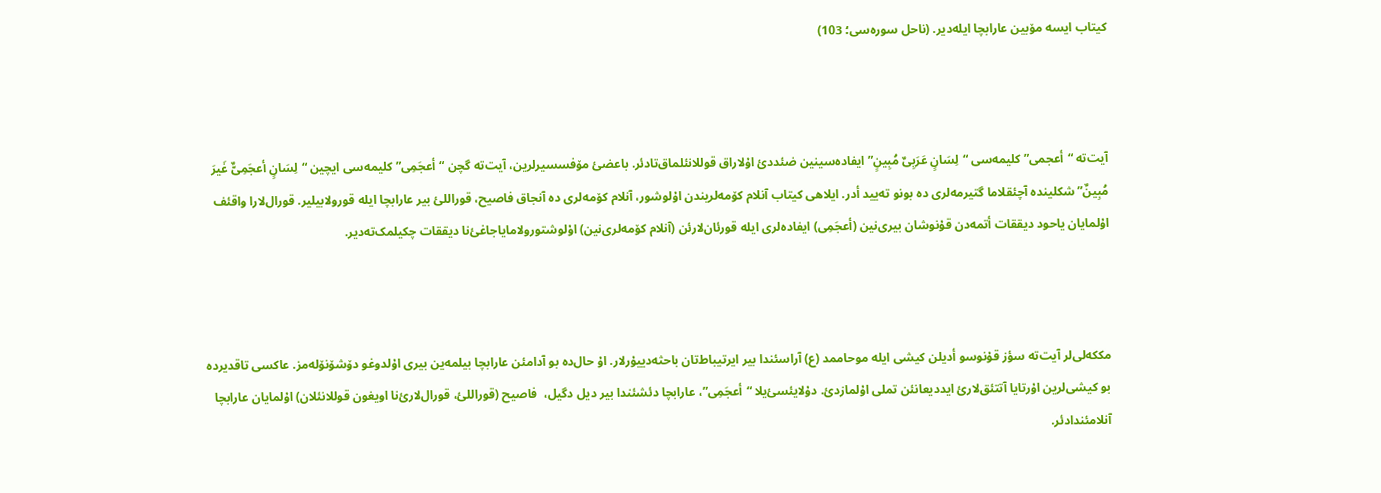کیتاب ایسە مۆبین عارابچا ایلەدیر. (ناحل سورەسی؛ 103)



آیت‌تە “أعجمی” کلیمەسی “لِسَانٍ عَرَبِیٌ مُبِینٍ” ایفادەسینین ضئددئ اۇلاراق قوللانئلماق‌تادئر. باعضئ مۆفسسیرلرین، آیت‌تە گچن “أعجَمِی” کلیمەسی ایچین “لِسَانٍ أعجَمِیٌّ غَیرَ مُبِینٌ” شکلیندە آچئقلاما گتیرمەلری دە بونو تەیید أدر. ایلاهی کیتاب آنلام کۆمەلریندن اۇلوشور، آنلام کۆمەلری دە آنجاق فاصیح، قوراللئ بیر عارابچا ایلە قورولابیلیر. قورال‌لارا واقئف اۇلمایان یاحود دیققات أتمەدن قۇنوشان بیری‌نین (أعجَمِی) ایفادەلری ایلە قورئان‌لارئن (آنلام کۆمەلری‌نین) اۇلوشتورولامایاجاغئ‌نا دیققات چکیلمک‌تەدیر.



مککەلی‌لر آیت‌تە سؤز قۇنوسو أدیلن کیشی ایلە موحاممد (ع) آراسئندا بیر ایرتیباط‌تان باحثەدییۇرلار. اۇ حال‌دە بو آدامئن عارابچا بیلمەین بیری اۇلدوغو دۆشۆنۆلەمز. عاکسی تاقدیردە بو کیشی‌لرین اۇرتایا آتتئق‌لارئ ایددیعانئن تملی اۇلمازدئ. دۇلایئسئ‌یلا “أعجَمِی”، عارابچا دئشئندا بیر دیل دگیل،  فاصیح (قوراللئ، قورال‌لارئ‌نا اویغون قوللانئلان) اۇلمایان عارابچا آنلامئندادئر.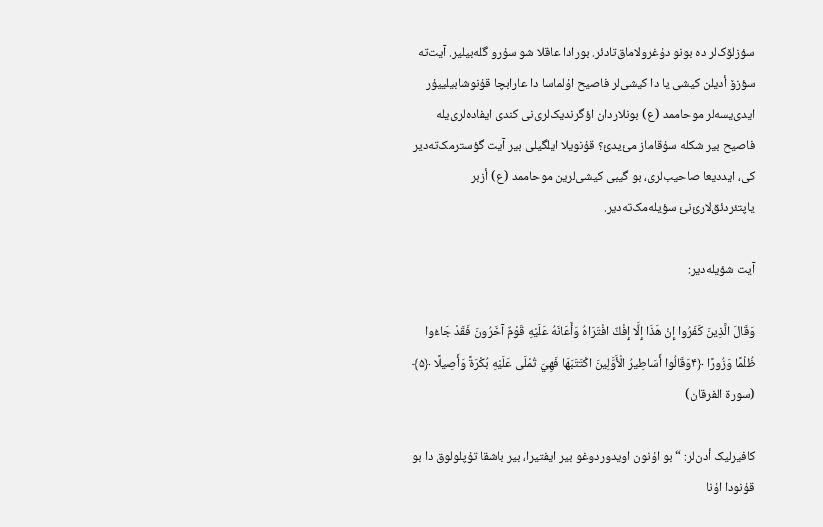سؤزلۆک‌لر دە بونو دۇغرولاماق‌تادئر. بورادا عاقلا شو سۇرو گلەبیلیر. آیت‌تە سؤزۆ أدیلن کیشی یا دا کیشی‌لر فاصیح اۇلماسا دا عارابچا قۇنوشابیلییۇر ایدی‌یسەلر موحاممد (ع) بونلاردان اؤگرندیک‌لری‌نی کندی ایفادەلری‌یلە فاصیح بیر شکلە سۇقاماز مئ‌یدئ؟ قۇنویلا ایلگیلی بیر آیت گؤسترمک‌تەدیر کی، ایددیعا صاحیب‌لری، بو گیبی کیشی‌لرین موحاممد (ع) أزبر یاپتئردئق‌لارئ‌نئ سؤیلەمک‌تەدیر.

آیت شؤیلەدیر:

وَقَالَ الَّذِينَ كَفَرُوا إِنْ هَذَا إِلَّا إِفْكٌ افْتَرَاهُ وَأَعَانَهُ عَلَيْهِ قَوْمٌ آخَرُونَ فَقَدْ جَاءُوا ظُلْمًا وَزُورًا ﴿۴وَقَالُوا أَسَاطِيرُ الْأَوَّلِينَ اكْتَتَبَهَا فَهِيَ تُمْلَى عَلَيْهِ بُكْرَةً وَأَصِيلًا ﴿۵﴾ (سورة الفرقان)

کافیرلیک أدن‌لر: “بو اۇنون اویدوردوغو بیر ایفتیرا، بیر باشقا تۇپلولوق دا بو قۇنودا اۇنا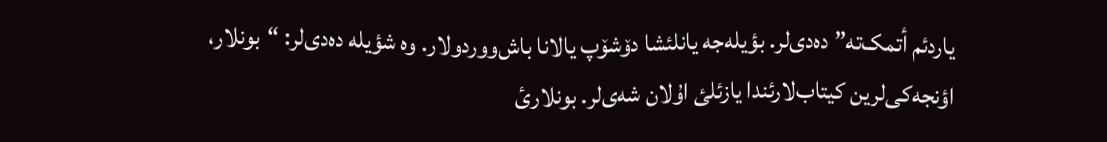یاردئم أتمک‌تە” دەدی‌لر. بؤیلەجە یانلئشا دۆشۆپ یالانا باش‌ووردولار. وە شؤیلە دەدی‌لر: “بونلار، اؤنجەکی‌لرین کیتاب‌لارئندا یازئلئ اۇلان شەی‌لر. بونلارئ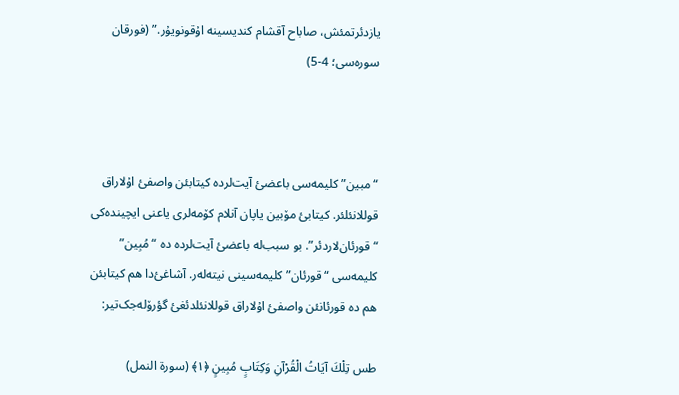یازدئرتمئش، صاباح آقشام کندیسینە اۇقونویۇر.” (فورقان سورەسی؛ 4-5)



“مبین” کلیمەسی باعضئ آیت‌لردە کیتابئن واصفئ اۇلاراق قوللانئلئر. کیتابئ مۆبین یاپان آنلام کۆمەلری یاعنی ایچیندەکی “قورئان‌لاردئر”. بو سبب‌لە باعضئ آیت‌لردە دە “مُبِین” کلیمەسی “قورئان” کلیمەسینی نیتەلەر. آشاغئ‌دا هم کیتابئن هم دە قورئانئن واصفئ اۇلاراق قوللانئلدئغئ گؤرۆلەجک‌تیر:

طس تِلْكَ آيَاتُ الْقُرْآنِ وَكِتَابٍ مُبِينٍ ﴿۱﴾ (سورة النمل)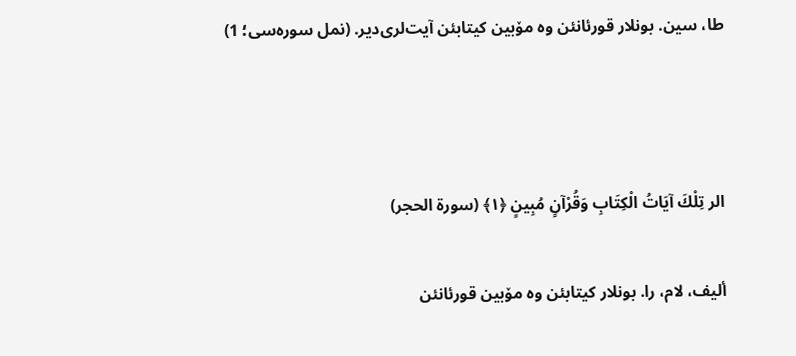طا، سین. بونلار قورئانئن وە مۆبین کیتابئن آیت‌لری‌دیر. (نمل سورەسی؛ 1)



الر تِلْكَ آيَاتُ الْكِتَابِ وَقُرْآنٍ مُبِينٍ ﴿۱﴾ (سورة الحجر)

ألیف، لام، را. بونلار کیتابئن وە مۆبین قورئانئن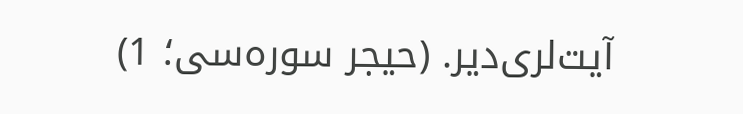آیت‌لری‌دیر. (حیجر سورەسی؛ 1)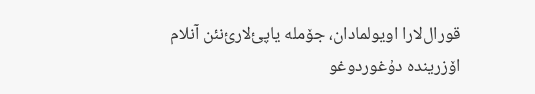قورال‌لارا اویولمادان، جۆملە یاپئ‌لارئ‌نئن آنلام اۆزریندە دۇغوردوغو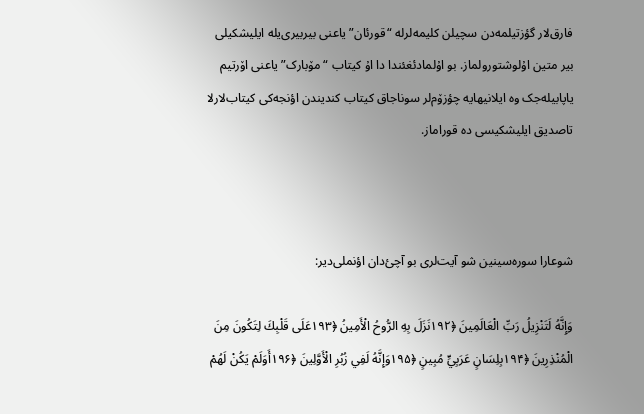فارق‌لار گؤزتیلمەدن سچیلن کلیمەلرلە “قورئان” یاعنی بیربیری‌یلە ایلیشکیلی بیر متین اۇلوشتورولماز. بو اۇلمادئغئندا دا اۇ کیتاب “مۆبارک” یاعنی اۆرتیم یاپابیلەجک وە ایلانیهایە چؤزۆم‌لر سوناجاق کیتاب کندیندن اؤنجەکی کیتاب‌لارلا تاصدیق ایلیشکیسی دە قوراماز.



شوعارا سورەسینین شو آیت‌لری بو آچئ‌دان اؤنملی‌دیر:

وَإِنَّهُ لَتَنْزِيلُ رَبِّ الْعَالَمِينَ ﴿۱۹۲نَزَلَ بِهِ الرُّوحُ الْأَمِينُ ﴿۱۹۳عَلَى قَلْبِكَ لِتَكُونَ مِنَ الْمُنْذِرِينَ ﴿۱۹۴بِلِسَانٍ عَرَبِيٍّ مُبِينٍ ﴿۱۹۵وَإِنَّهُ لَفِي زُبُرِ الْأَوَّلِينَ ﴿۱۹۶أَوَلَمْ يَكُنْ لَهُمْ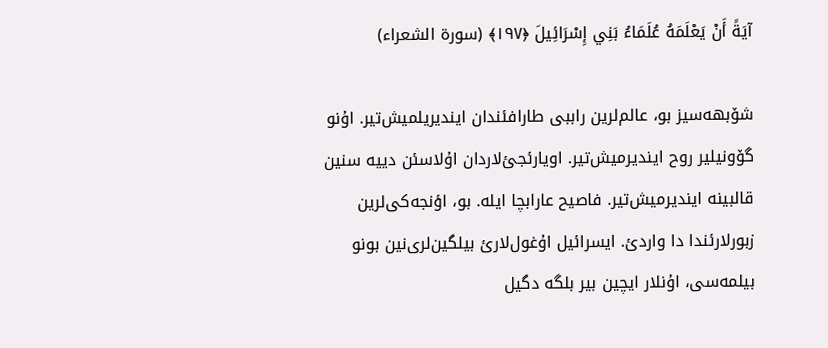آيَةً أَنْ يَعْلَمَهُ عُلَمَاءُ بَنِي إِسْرَائِيلَ ﴿۱۹۷﴾ (سورة الشعراء)

شۆبهەسیز بو، عالم‌لرین راببی طارافئندان ایندیریلمیش‌تیر. اۇنو گۆونیلیر روح ایندیرمیش‌تیر. اویارئجئ‌لاردان اۇلاسئن دییە سنین قالبینە ایندیرمیش‌تیر. فاصیح عارابچا ایلە. بو، اؤنجەکی‌لرین زبورلارئندا دا واردئ. ایسرائیل اۇغول‌لارئ بیلگین‌لری‌نین بونو بیلمەسی، اۇنلار ایچین بیر بلگە دگیل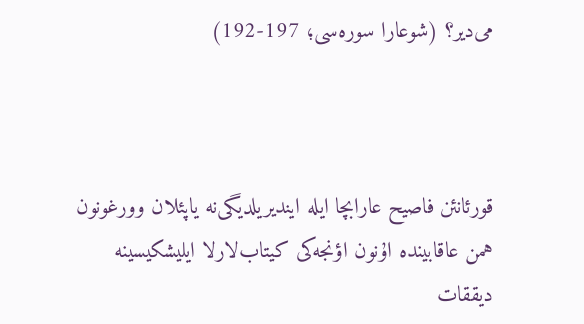می‌دیر؟ (شوعارا سورەسی؛ 197-192)



قورئانئن فاصیح عارابچا ایلە ایندیریلدیگی‌نە یاپئلان وورغونون همن عاقابیندە اۇنون اؤنجەکی کیتاب‌لارلا ایلیشکیسینە دیققات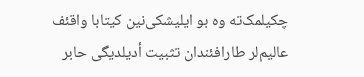چکیلمک‌تە وە بو ایلیشکی‌نین کیتابا واقئف عالیم‌لر طارافئندان تثبیت أدیلدیگی حابر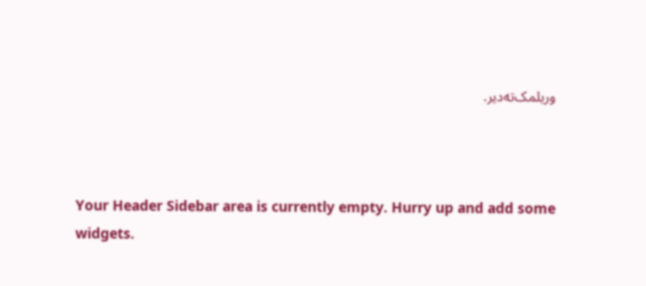وریلمک‌تەدیر.



Your Header Sidebar area is currently empty. Hurry up and add some widgets.